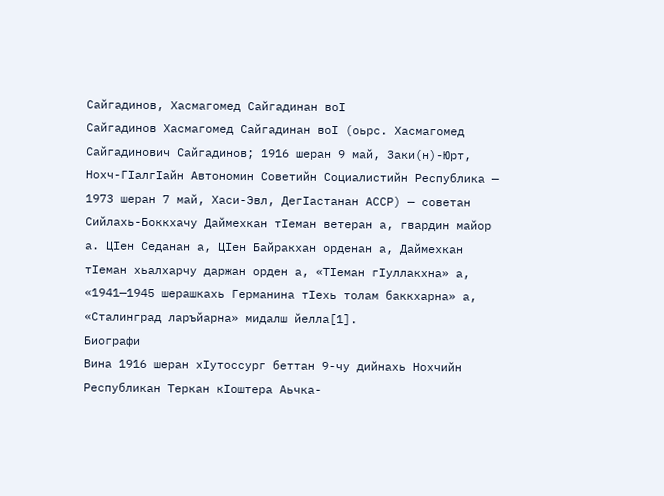Сайгадинов, Хасмагомед Сайгадинан воӀ
Сайгадинов Хасмагомед Сайгадинан воӀ (оьрс. Хасмагомед Сайгадинович Сайгадинов; 1916 шеран 9 май, Заки(н)-Юрт, Нохч-ГӀалгӀайн Автономин Советийн Социалистийн Республика — 1973 шеран 7 май, Хаси-Эвл, ДегӀастанан АССР) — советан Сийлахь-Боккхачу Даймехкан тӀеман ветеран а, гвардин майор а. ЦӀен Седанан а, ЦӀен Байракхан орденан а, Даймехкан тӀеман хьалхарчу даржан орден а, «ТӀеман гӀуллакхна» а, «1941—1945 шерашкахь Германина тӀехь толам баккхарна» а, «Сталинград ларъйарна» мидалш йелла[1].
Биографи
Вина 1916 шеран хӀутоссург беттан 9-чу дийнахь Нохчийн Республикан Теркан кӀоштера Аьчка-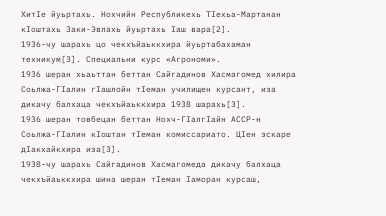ХитӀе йуьртахь. Нохчийн Республикехь ТӀехьа-Мартанан кӀоштахь Заки-Эвлахь йуьртахь Ӏаш вара[2].
1936-чу шарахь цо чекхъйаьккхира йуьртабахаман техникум[3]. Специальни курс «Агрономи».
1936 шеран хьаьттан беттан Сайгадинов Хасмагомед хилира Соьлжа-ГӀалин гӀашлойн тӀеман училищен курсант, иза дикачу балхаца чекхъйаьккхира 1938 шарахь[3].
1936 шеран товбецан беттан Нохч-ГӀалгӀайн АССР-н Соьлжа-ГӀалин кӀоштан тӀеман комиссариато. ЦӀен эскаре дӀакхайкхира иза[3].
1938-чу шарахь Сайгадинов Хасмагомеда дикачу балхаца чекхъйаьккхира шина шеран тӀеман Ӏаморан курсаш,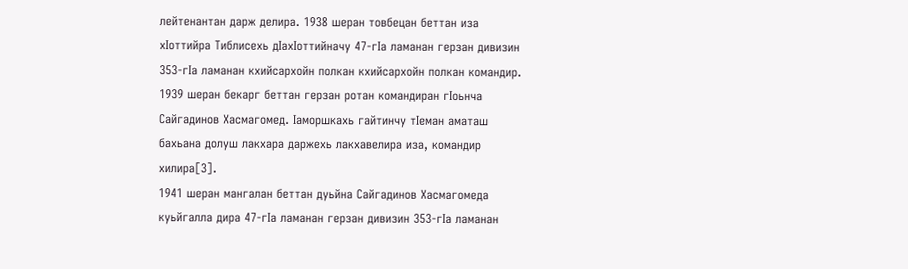лейтенантан дарж делира. 1938 шеран товбецан беттан иза хӀоттийра Тиблисехь дӀахӀоттийначу 47-гӀа ламанан герзан дивизин 353-гӀа ламанан кхийсархойн полкан кхийсархойн полкан командир. 1939 шеран бекарг беттан герзан ротан командиран гӀоьнча Сайгадинов Хасмагомед. Ӏаморшкахь гайтинчу тӀеман аматаш бахьана долуш лакхара даржехь лакхавелира иза, командир хилира[3].
1941 шеран мангалан беттан дуьйна Сайгадинов Хасмагомеда куьйгалла дира 47-гӀа ламанан герзан дивизин 353-гӀа ламанан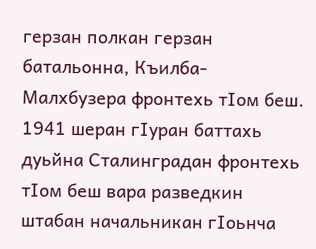герзан полкан герзан батальонна, Къилба-Малхбузера фронтехь тӀом беш. 1941 шеран гӀуран баттахь дуьйна Сталинградан фронтехь тӀом беш вара разведкин штабан начальникан гӀоьнча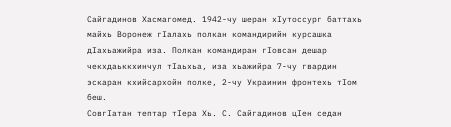Сайгадинов Хасмагомед. 1942-чу шеран хӀутоссург баттахь майхь Воронеж гӀалахь полкан командирийн курсашка дӀахьажийра иза. Полкан командиран гӀовсан дешар чекхдаьккхинчул тӀаьхьа, иза хьажийра 7-чу гвардин эскаран кхийсархойн полке, 2-чу Украинин фронтехь тӀом беш.
СовгӀатан тептар тӀера Хь. С. Сайгадинов цӀен седан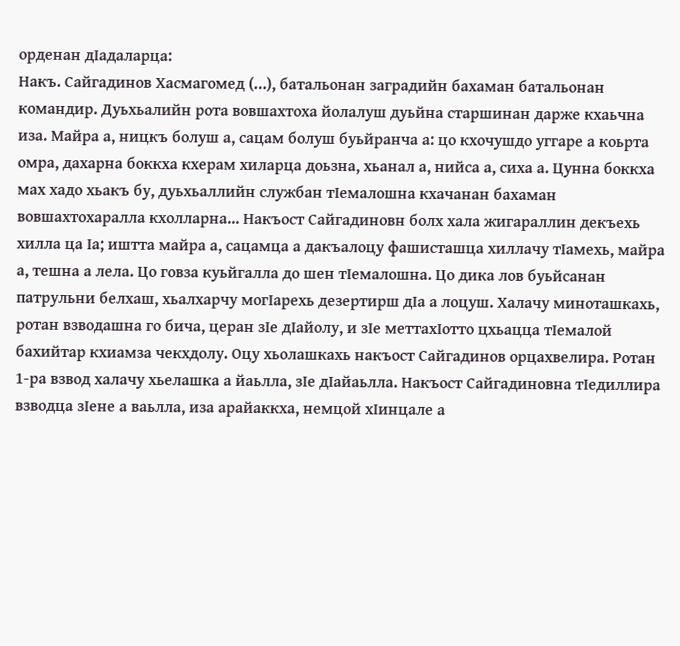орденан дӀадаларца:
Накъ. Сайгадинов Хасмагомед (…), батальонан заградийн бахаман батальонан командир. Дуьхьалийн рота вовшахтоха йолалуш дуьйна старшинан дарже кхаьчна иза. Майра а, ницкъ болуш а, сацам болуш буьйранча а: цо кхочушдо уггаре а коьрта омра, дахарна боккха кхерам хиларца доьзна, хьанал а, нийса а, сиха а. Цунна боккха мах хадо хьакъ бу, дуьхьаллийн службан тӀемалошна кхачанан бахаман вовшахтохаралла кхолларна... Накъост Сайгадиновн болх хала жигараллин декъехь хилла ца Ӏа; иштта майра а, сацамца а дакъалоцу фашисташца хиллачу тӀамехь, майра а, тешна а лела. Цо говза куьйгалла до шен тӀемалошна. Цо дика лов буьйсанан патрульни белхаш, хьалхарчу могӀарехь дезертирш дӀа а лоцуш. Халачу миноташкахь, ротан взводашна го бича, церан зӀе дӀайолу, и зӀе меттахӀотто цхьацца тӀемалой бахийтар кхиамза чекхдолу. Оцу хьолашкахь накъост Сайгадинов орцахвелира. Ротан 1-ра взвод халачу хьелашка а йаьлла, зӀе дӀайаьлла. Накъост Сайгадиновна тӀедиллира взводца зӀене а ваьлла, иза арайаккха, немцой хӀинцале а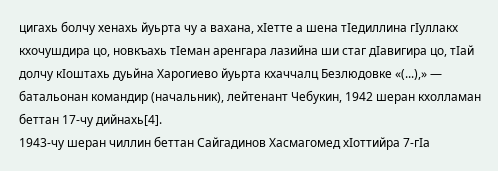цигахь болчу хенахь йуьрта чу а вахана, хӀетте а шена тӀедиллина гӀуллакх кхочушдира цо, новкъахь тӀеман аренгара лазийна ши стаг дӀавигира цо, тӀай долчу кӀоштахь дуьйна Харогиево йуьрта кхаччалц Безлюдовке «(...),» — батальонан командир (начальник), лейтенант Чебукин, 1942 шеран кхолламан беттан 17-чу дийнахь[4].
1943-чу шеран чиллин беттан Сайгадинов Хасмагомед хӀоттийра 7-гӀа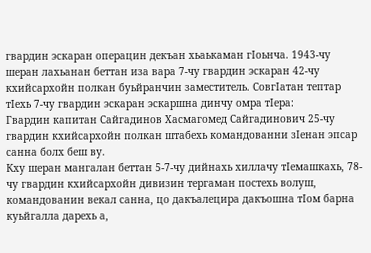гвардин эскаран операцин декъан хьаькаман гӀоьнча. 1943-чу шеран лахьанан беттан иза вара 7-чу гвардин эскаран 42-чу кхийсархойн полкан буьйранчин заместитель. СовгӀатан тептар тӀехь 7-чу гвардин эскаран эскаршна динчу омра тӀера:
Гвардин капитан Сайгадинов Хасмагомед Сайгадинович 25-чу гвардин кхийсархойн полкан штабехь командованни зӀенан эпсар санна болх беш ву.
Кху шеран мангалан беттан 5-7-чу дийнахь хиллачу тӀемашкахь, 78-чу гвардин кхийсархойн дивизин тергаман постехь волуш, командованин векал санна, цо дакъалецира дакъошна тӀом барна куьйгалла дарехь а,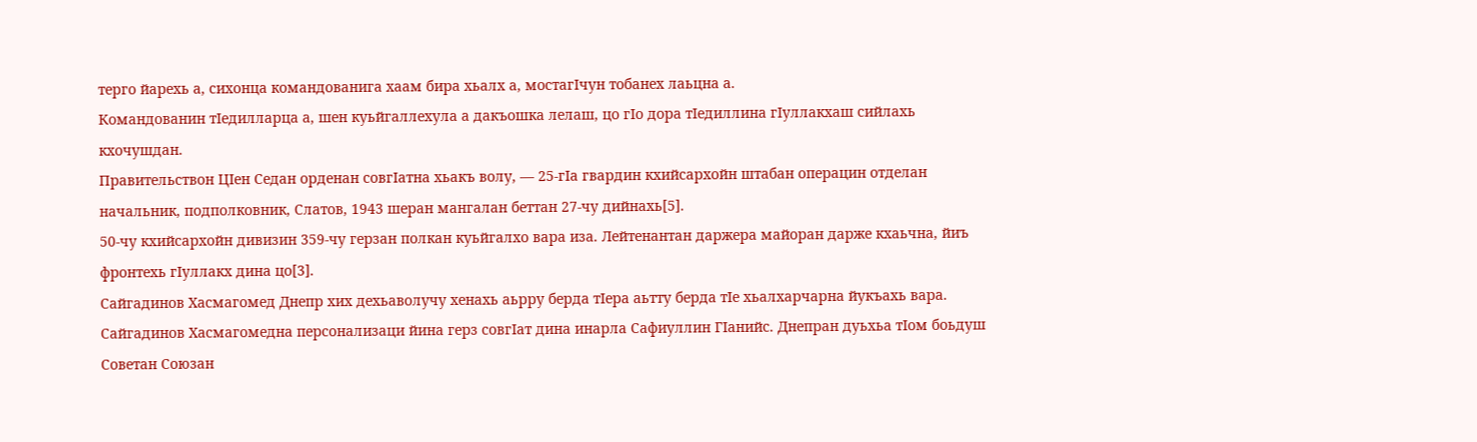терго йарехь а, сихонца командованига хаам бира хьалх а, мостагӀчун тобанех лаьцна а.
Командованин тӀедилларца а, шен куьйгаллехула а дакъошка лелаш, цо гӀо дора тӀедиллина гӀуллакхаш сийлахь кхочушдан.
Правительствон ЦӀен Седан орденан совгӀатна хьакъ волу, — 25-гӀа гвардин кхийсархойн штабан операцин отделан начальник, подполковник, Слатов, 1943 шеран мангалан беттан 27-чу дийнахь[5].
50-чу кхийсархойн дивизин 359-чу герзан полкан куьйгалхо вара иза. Лейтенантан даржера майоран дарже кхаьчна, йиъ фронтехь гӀуллакх дина цо[3].
Сайгадинов Хасмагомед Днепр хих дехьаволучу хенахь аьрру берда тӀера аьтту берда тӀе хьалхарчарна йукъахь вара. Сайгадинов Хасмагомедна персонализаци йина герз совгӀат дина инарла Сафиуллин ГӀанийс. Днепран дуьхьа тӀом боьдуш Советан Союзан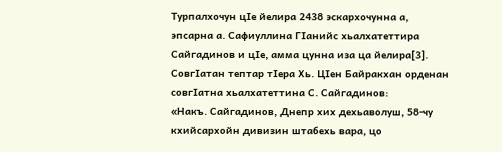Турпалхочун цӀе йелира 2438 эскархочунна а, эпсарна а. Сафиуллина ГӀанийс хьалхатеттира Сайгадинов и цӀе, амма цунна иза ца йелира[3].
СовгӀатан тептар тӀера Хь. ЦӀен Байракхан орденан совгӀатна хьалхатеттина С. Сайгадинов:
«Накъ. Сайгадинов, Днепр хих дехьаволуш, 58-чу кхийсархойн дивизин штабехь вара, цо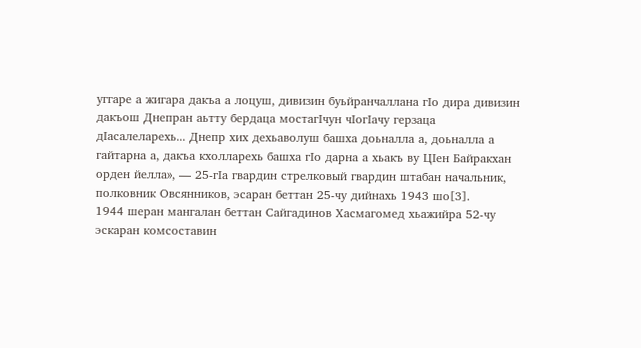уггаре а жигара дакъа а лоцуш, дивизин буьйранчаллана гӀо дира дивизин дакъош Днепран аьтту бердаца мостагӀчун чӀогӀачу герзаца дӀасалеларехь... Днепр хих дехьаволуш башха доьналла а, доьналла а гайтарна а, дакъа кхолларехь башха гӀо дарна а хьакъ ву ЦӀен Байракхан орден йелла», — 25-гӀа гвардин стрелковый гвардин штабан начальник, полковник Овсянников, эсаран беттан 25-чу дийнахь 1943 шо[3].
1944 шеран мангалан беттан Сайгадинов Хасмагомед хьажийра 52-чу эскаран комсоставин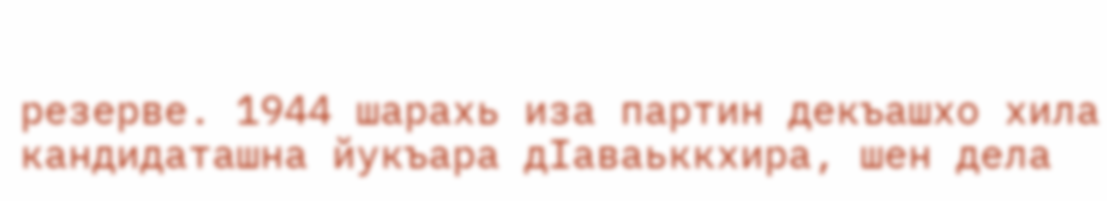резерве. 1944 шарахь иза партин декъашхо хила кандидаташна йукъара дӀаваьккхира, шен дела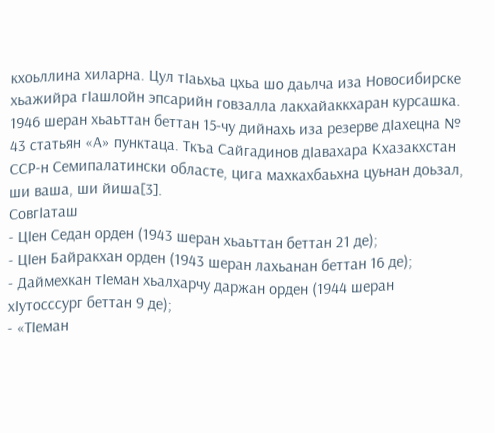кхоьллина хиларна. Цул тӀаьхьа цхьа шо даьлча иза Новосибирске хьажийра гӀашлойн эпсарийн говзалла лакхайаккхаран курсашка. 1946 шеран хьаьттан беттан 15-чу дийнахь иза резерве дӀахецна № 43 статьян «А» пунктаца. Ткъа Сайгадинов дӀавахара Кхазакхстан ССР-н Семипалатински областе, цига махкахбаьхна цуьнан доьзал, ши ваша, ши йиша[3].
СовгӀаташ
- ЦӀен Седан орден (1943 шеран хьаьттан беттан 21 де);
- ЦӀен Байракхан орден (1943 шеран лахьанан беттан 16 де);
- Даймехкан тӀеман хьалхарчу даржан орден (1944 шеран хӀутосссург беттан 9 де);
- «ТӀеман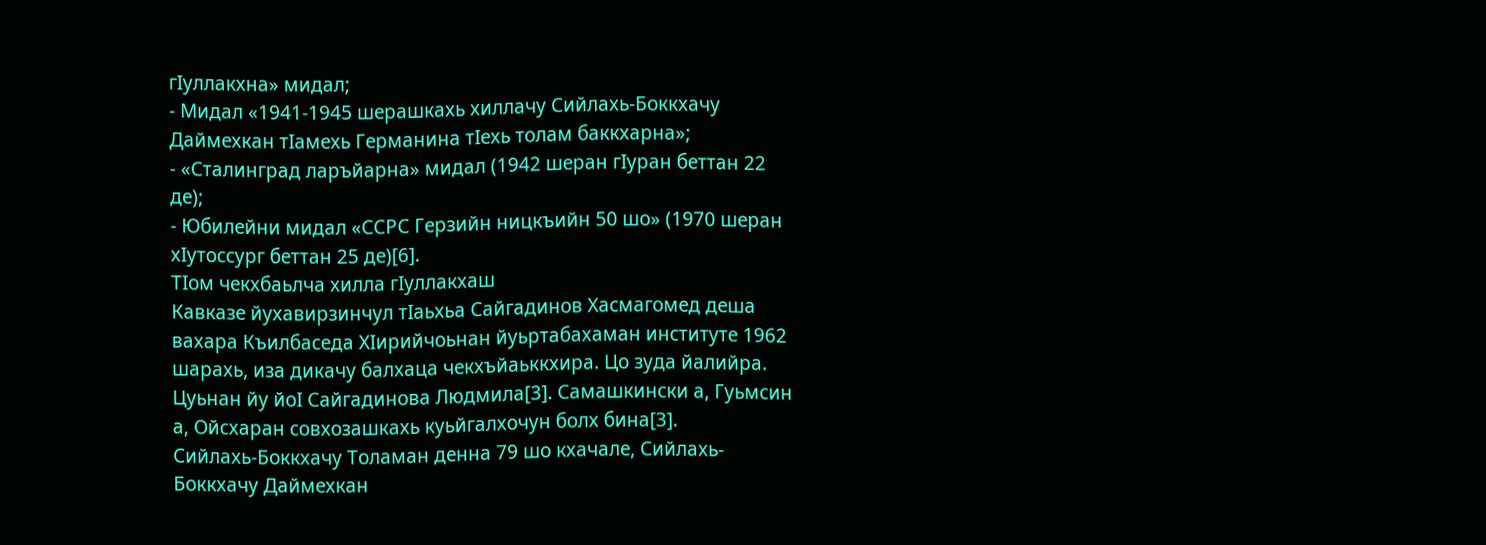гӀуллакхна» мидал;
- Мидал «1941-1945 шерашкахь хиллачу Сийлахь-Боккхачу Даймехкан тӀамехь Германина тӀехь толам баккхарна»;
- «Сталинград ларъйарна» мидал (1942 шеран гӀуран беттан 22 де);
- Юбилейни мидал «ССРС Герзийн ницкъийн 50 шо» (1970 шеран хӀутоссург беттан 25 де)[6].
ТӀом чекхбаьлча хилла гӀуллакхаш
Кавказе йухавирзинчул тӀаьхьа Сайгадинов Хасмагомед деша вахара Къилбаседа ХӀирийчоьнан йуьртабахаман институте 1962 шарахь, иза дикачу балхаца чекхъйаьккхира. Цо зуда йалийра. Цуьнан йу йоӀ Сайгадинова Людмила[3]. Самашкински а, Гуьмсин а, Ойсхаран совхозашкахь куьйгалхочун болх бина[3].
Сийлахь-Боккхачу Толаман денна 79 шо кхачале, Сийлахь-Боккхачу Даймехкан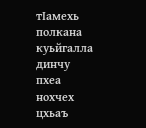тӀамехь полкана куьйгалла динчу пхеа нохчех цхьаъ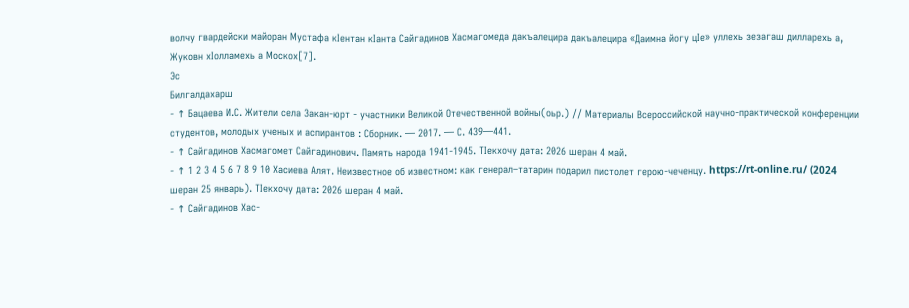волчу гвардейски майоран Мустафа кӀентан кӀанта Сайгадинов Хасмагомеда дакъалецира дакъалецира «Даимна йогу цӀе» уллехь зезагаш дилларехь а, Жуковн хӀолламехь а Москох[7].
Эс
Билгалдахарш
- ↑ Бацаева И.С. Жители села Закан-юрт - участники Великой Отечественной войны(оьр.) // Материалы Всероссийской научно-практической конференции студентов, молодых ученых и аспирантов : Сборник. — 2017. — С. 439—441.
- ↑ Сайгадинов Хасмагомет Сайгадинович. Память народа 1941-1945. ТӀекхочу дата: 2026 шеран 4 май.
- ↑ 1 2 3 4 5 6 7 8 9 10 Хасиева Алят. Неизвестное об известном: как генерал–татарин подарил пистолет герою-чеченцу. https://rt-online.ru/ (2024 шеран 25 январь). ТӀекхочу дата: 2026 шеран 4 май.
- ↑ Сайгадинов Хас-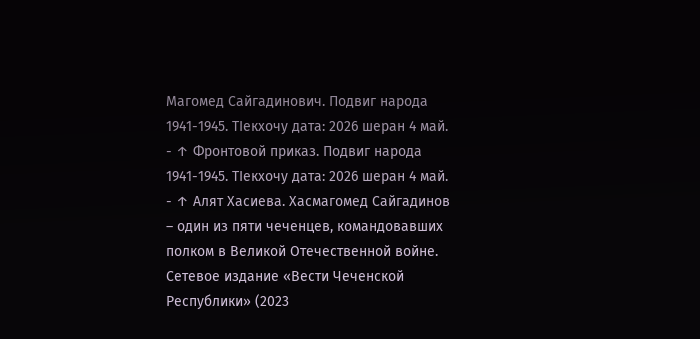Магомед Сайгадинович. Подвиг народа 1941-1945. ТӀекхочу дата: 2026 шеран 4 май.
- ↑ Фронтовой приказ. Подвиг народа 1941-1945. ТӀекхочу дата: 2026 шеран 4 май.
- ↑ Алят Хасиева. Хасмагомед Сайгадинов – один из пяти чеченцев, командовавших полком в Великой Отечественной войне. Сетевое издание «Вести Чеченской Республики» (2023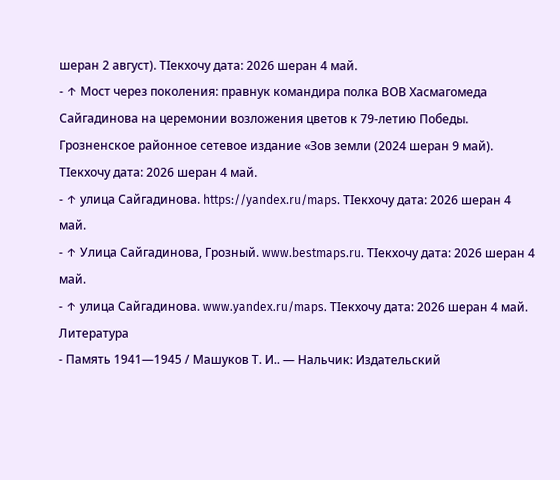шеран 2 август). ТӀекхочу дата: 2026 шеран 4 май.
- ↑ Мост через поколения: правнук командира полка ВОВ Хасмагомеда Сайгадинова на церемонии возложения цветов к 79-летию Победы. Грозненское районное сетевое издание «Зов земли (2024 шеран 9 май). ТӀекхочу дата: 2026 шеран 4 май.
- ↑ улица Сайгадинова. https://yandex.ru/maps. ТӀекхочу дата: 2026 шеран 4 май.
- ↑ Улица Сайгадинова, Грозный. www.bestmaps.ru. ТӀекхочу дата: 2026 шеран 4 май.
- ↑ улица Сайгадинова. www.yandex.ru/maps. ТӀекхочу дата: 2026 шеран 4 май.
Литература
- Память 1941—1945 / Машуков Т. И.. — Нальчик: Издательский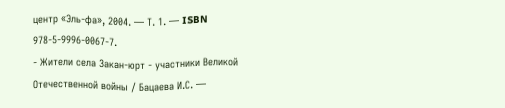центр «Эль-фа», 2004. — Т. 1. — ISBN 978-5-9996-0067-7.
- Жители села Закан-юрт - участники Великой Отечественной войны / Бацаева И.С. —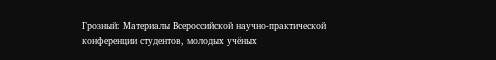Грозный: Материалы Всероссийской научно-практической конференции студентов, молодых учёных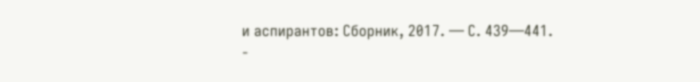и аспирантов: Сборник, 2017. — С. 439—441.
-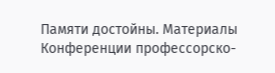Памяти достойны. Материалы Конференции профессорско-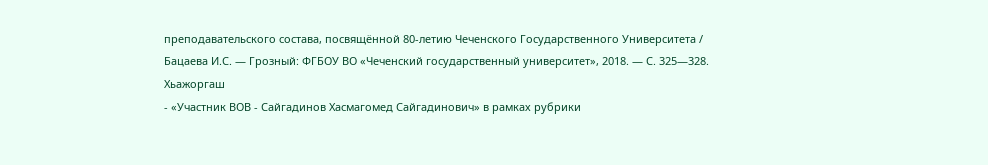преподавательского состава, посвящённой 80-летию Чеченского Государственного Университета / Бацаева И.С. — Грозный: ФГБОУ ВО «Чеченский государственный университет», 2018. — С. 325—328.
Хьажоргаш
- «Участник ВОВ - Сайгадинов Хасмагомед Сайгадинович» в рамках рубрики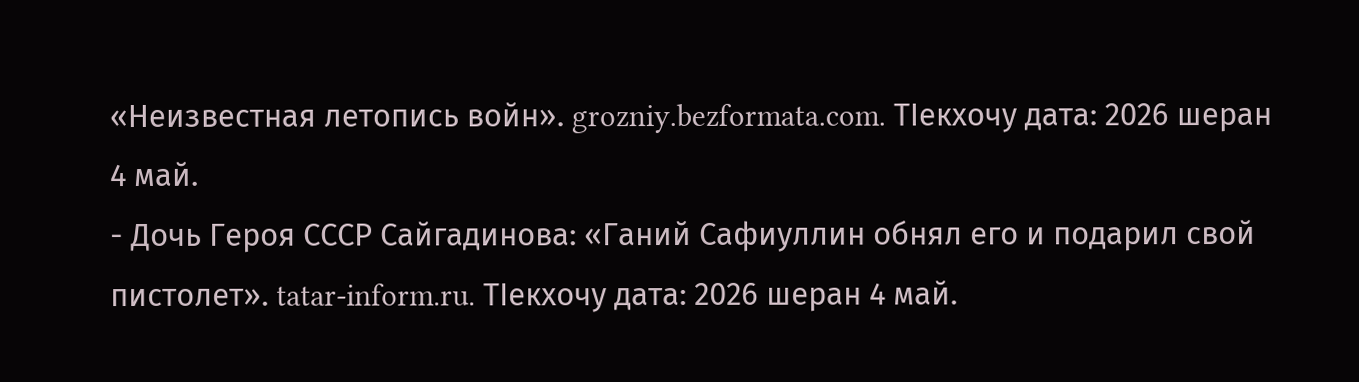«Неизвестная летопись войн». grozniy.bezformata.com. ТӀекхочу дата: 2026 шеран 4 май.
- Дочь Героя СССР Сайгадинова: «Ганий Сафиуллин обнял его и подарил свой пистолет». tatar-inform.ru. ТӀекхочу дата: 2026 шеран 4 май.